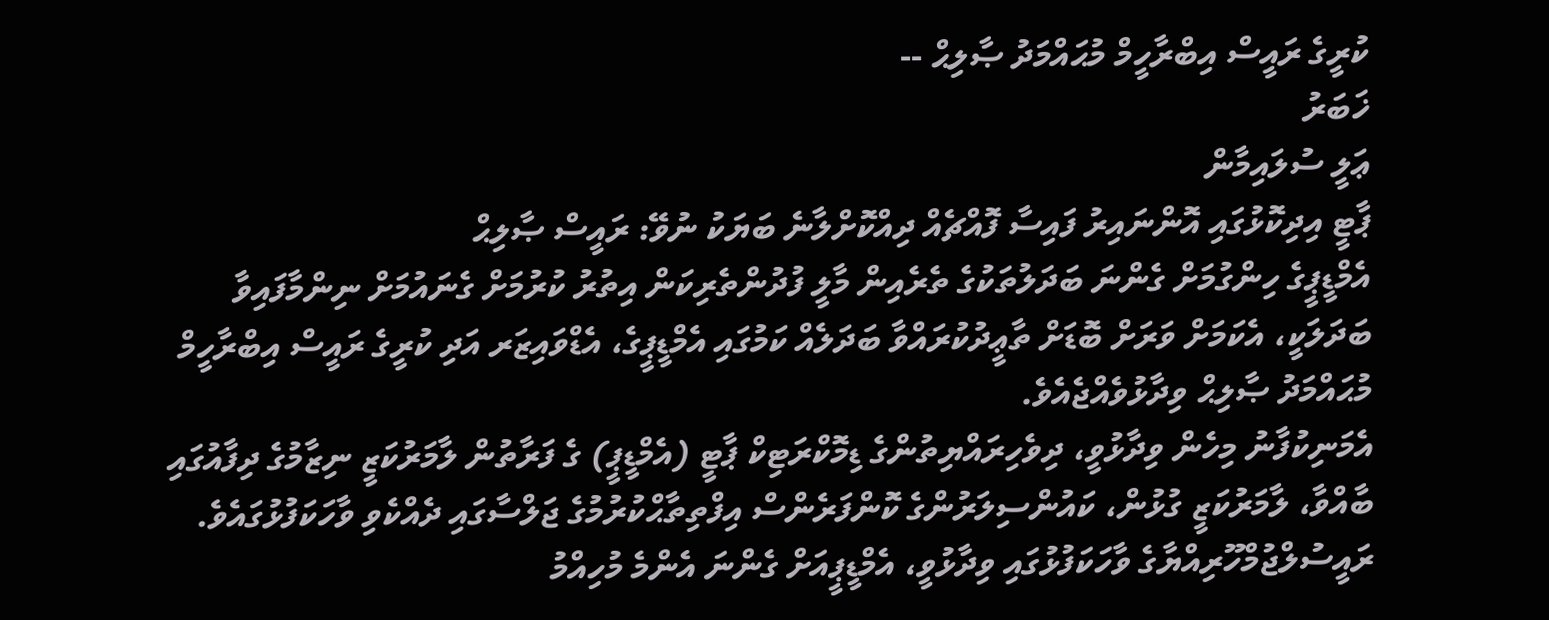ކުރީގެ ރައީސް އިބްރާހީމް މުޙައްމަދު ޞާލިޙް --
ޚަބަރު
ޢަލީ ސުލައިމާން
ޕާޓީ އިދިކޮޅުގައި އޮންނައިރު ފައިސާ ފޮއްޗެއް ދިއްކޮށްލާނެ ބަޔަކު ނުވޭ: ރައީސް ޞާލިޙް
އެމްޑީޕީގެ ހިންގުމަށް ގެންނަ ބަދަލުތަކުގެ ތެރެއިން މާލީ ފުދުންތެރިކަން އިތުރު ކުރުމަށް ގެނައުމަށް ނިންމާފައިވާ ބަދަލަކީ، އެކަމަށް ވަރަށް ބޮޑަށް ތާޢީދުކުރައްވާ ބަދަލެއް ކަމުގައި އެމްޑީޕީގެ، އެޑްވައިޒަރ އަދި ކުރީގެ ރައީސް އިބްރާހީމް މުޙައްމަދު ޞާލިޙް ވިދާޅުވެއްޖެއެވެ.
އެމަނިކުފާނު މިހެން ވިދާޅުވީ، ދިވެހިރައްޔިތުންގެ ޑިމޮކްރަޓިކް ޕާޓީ (އެމްޑީޕީ) ގެ ފަރާތުން ލާމަރުކަޒީ ނިޒާމުގެ ދިފާއުގައި ބާއްވާ، ލާމަރުކަޒީ ގުޅުން، ކައުންސިލަރުންގެ ކޮންފަރެންސް އިފްތިތާޙްކުރުމުގެ ޖަލްސާގައި ދެއްކެވި ވާހަކަފުޅުގައެވެ.
ރައީސުލްޖުމްހޫރިއްޔާގެ ވާހަކަފުޅުގައި ވިދާޅުވީ، އެމްޑީޕީއަށް ގެންނަ އެންމެ މުހިއްމު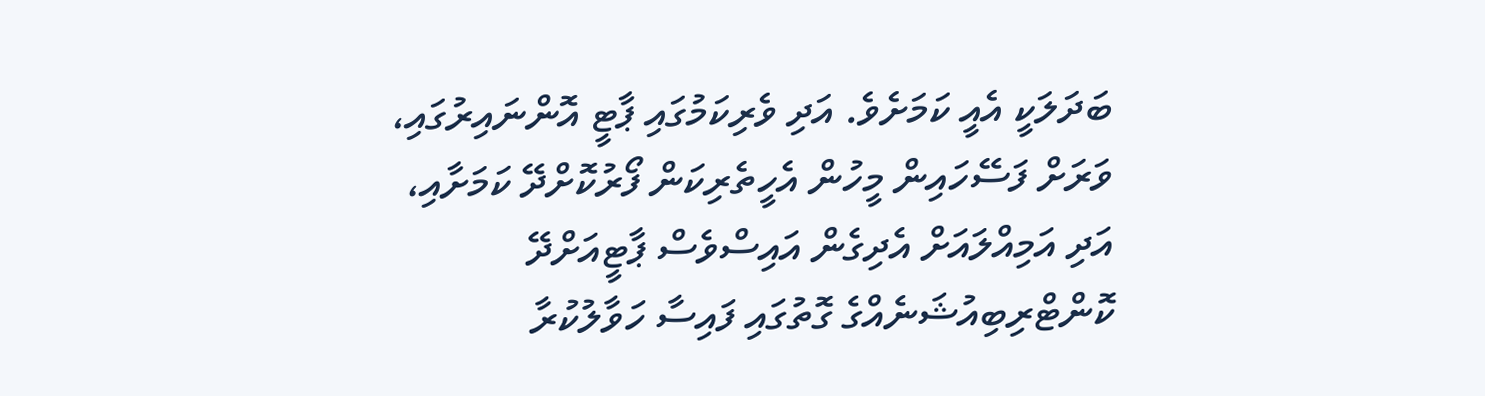ބަދަލަކީ އެއީ ކަމަށެވެ. އަދި ވެރިކަމުގައި ޕާޓީ އޮންނައިރުގައި، ވަރަށް ފަސޭހައިން މީހުން އެހީތެރިކަން ފޯރުކޮށްދޭ ކަމަށާއި، އަދި އަމިއްލައަށް އެދިގެން އައިސްވެސް ޕާޓީއަށްދޭ ކޮންޓްރިބިއުޝަނެއްގެ ގޮތުގައި ފައިސާ ހަވާލުކުރާ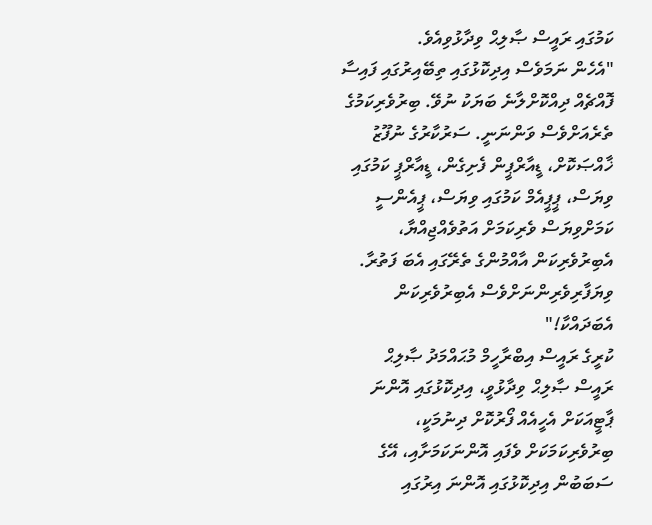ކަމުގައި ރައީސް ޞާލިޙް ވިދާޅުވިއެވެ.
"އެހެން ނަމަވެސް އިދިކޮޅުގައި ތިބޭއިރުގައި ފައިސާ ފޮއްޗެއް ދިއްކޮށްލާނެ ބަޔަކު ނުވޭ. ބިރުވެރިކަމުގެ ތެރެއަށްވެސް ވަންނަނީ. ސަރުކާރުގެ ނުފޫޒު ޚާއްޞަކޮށް، ޑީއާރްޕީން ފެށިގެން، ޑީއާރްޕީ ކަމުގައި ވިޔަސް، ޕީޕީއެމް ކަމުގައި ވިޔަސް، ޕީއެންސީ ކަމަށްވިޔަސް ވެރިކަމަށް އަތުވެއްޖިއްޔާ، އެބިރުވެރިކަން އާއްމުންގެ ތެރޭގައި އެބަ ފަތުރާ. ވިޔަފާރިވެރިންނަށްވެސް އެބިރުވެރިކަން އެބަދައްކާ!"
ކުރީގެ ރައީސް އިބްރާހީމް މުޙައްމަދު ޞާލިޙް
ރައީސް ޞާލިޙް ވިދާޅުވީ، އިދިކޮޅުގައި އޮންނަ ޕާޓީއަކަށް އެހީއެއް ފޯރުކޮށް ދިނުމަކީ، ބިރުވެރިކަމަކަށް ވެފައި އޮންނަކަމަށާއި، އޭގެ ސަބަބުން އިދިކޮޅުގައި އޮންނަ އިރުގައި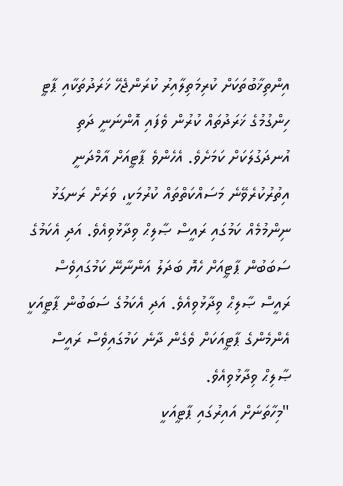އިންތިޚާބުތަކަށް ކުރިމަތިލާއިރު ކުރަންޖެހޭ ޚަރަދުތަކާއި ޕާޓީ ހިންގުމުގެ ޚަރަދުތައް ކުރުން ވެފައި އޮންނަނީ ދަތި އުނދަގުލަކަށް ކަމަށެވެ. އެހެންވެ ޕާޓީއަށް އާމްދަނީ އިތުރުކުރެވޭނެ މަސައްކަތްތައް ކުރުމަކީ، ވަރަށް ރަނގަޅު ނިންމުމެއް ކަމުގައި ރައީސް ޞާލިޙް ވިދާޅުވިއެވެ. އަދި އެކަމުގެ ސަބަބުން ޕާޓީއަށް ހެޔޮ ބަދަލު އަންނާނޭ ކަމުގައިވެސް ރައީސް ޞާލިޙް ވިދާޅުވިއެވެ. އަދި އެކަމުގެ ސަބަބުން ޕާޓީއަކީ އެންމެންގެ ޕާޓީއަކަށް ވެގެން ދާނެ ކަމުގައިވެސް ރައީސް ޞާލިޙް ވިދާޅުވިއެވެ.
"މިހާތަނަށް އައިރުގައި ޕާޓީއަކީ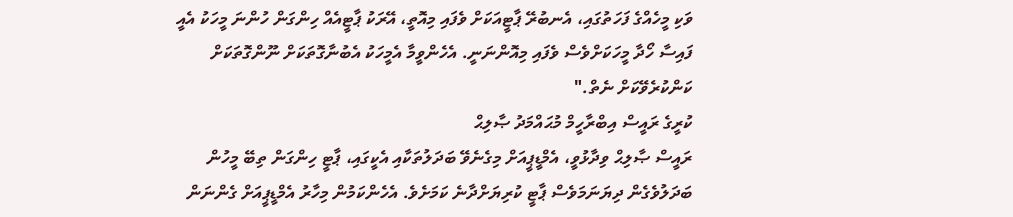ވަކި މީހެއްގެ ފަހަތުގައި، އެނބުރޭ ޕާޓީއަކަށް ވެފައި މިއޮތީ، އޭރަކު ޕާޓީއެއް ހިންގަން ހުންނަ މީހަކު އެއީ ފައިސާ ހޯދާ މީހަކަށްވެސް ވެފައި މިއޮންނަނީ. އެހެންވީމާ އެމީހަކު އެބުނާގޮތަކަށް ނޫންގޮތަކަށް ކަންކުރެވޭކަށް ނެތް."
ކުރީގެ ރައީސް އިބްރާހީމް މުޙައްމަދު ޞާލިޙް
ރައީސް ޞާލިޙް ވިދާޅުވީ، އެމްޑީޕީއަށް މިގެނެވޭ ބަދަލުތަކާއި އެކީގައި، ޕާޓީ ހިންގަން ތިބޭ މީހުން ބަދަލުވެގެން ދިޔަނަމަވެސް ޕާޓީ ކުރިޔަށްދާނެ ކަމަށެވެ. އެހެންކަމުން މިހާރު އެމްޑީޕީއަށް ގެންނަން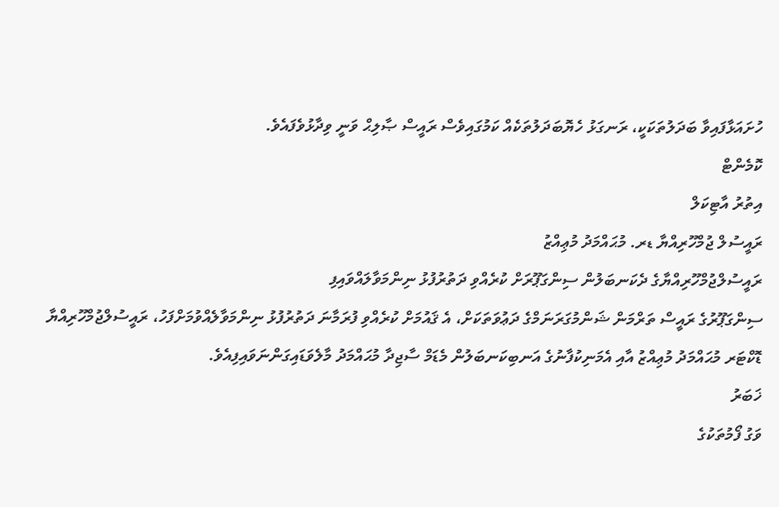ހުށައަޅާފައިވާ ބަދަލުތަކަކީ، ރަނގަޅު ހެޔޮބަދަލުތަކެއް ކަމުގައިވެސް ރައީސް ޞާލިޙް ވަނީ ވިދާޅުވެފައެވެ.
ކޮމެންޓް
އިތުރު އާޓިކަލް
ރައީސުލް ޖުމްހޫރިއްޔާ ޑރ. މުޙައްމަދު މުޢިއްޒު
ރައީސުލްޖުމްހޫރިއްޔާގެ ދެކަނބަލުން ސިންގަޕޫރަށް ކުރެއްވި ދަތުރުފުޅު ނިންމަވާލައްވައިފި
ސިންގަޕޫރުގެ ރައީސް ތަރްމަން ޝަންމުގަރަނަމްގެ ދަޢުވަތަކަށް، އެ ޤައުމަށް ކުރެއްވި ފުރަމާނަ ދަތުރުފުޅު ނިންމަވާލެއްވުމަށްފަހު، ރައީސުލްޖުމްހޫރިއްޔާ ޑޮކްޓަރ މުޙައްމަދު މުޢިއްޒު އާއި އެމަނިކުފާނުގެ އަނބިކަނބަލުން މެޑަމް ސާޖިދާ މުޙައްމަދު މާލެވަޑައިގަންނަވައިފިއެވެ.
ޚަބަރު
ވަގު ފޯމުތަކުގެ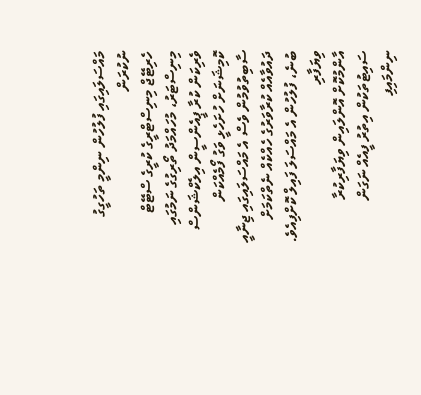މައްސަލައިގައި ފުލުހުން ނިންމީ ތަހުގީގު ނުކުރަން
ހެރިޓޭޖް މިނިސްޓްރީގެ ކުރީގެ ސްޓޭޓް މިނިސްޓަރު، މުހައްމަދު ތޯރިގުގެ ނަމުގައި ވެރިކަން ކުރާ ޕީއެންސީން އިލެކްޝަންސް ކޮމިޝަނަށް ހުށަހެޅީ ވަގު ފޯމެއްކަން ސާބިތުވުމުން ވެސް އެ މައްސަލައިގައި ޖިނާއީ ދައުވާއެއް ކުރާވަރުގެ ހެއްކެއް ނެތްކަމަށް ބުނެ، ފުލުހުން އެ މައްސަލަ ފައިލް ކޮށްފިއެވެ.
ވިޔަފާރި
އާންމުކޮށް އޮންލައިން ވިޔަފާރިކުރާ ސައިޓުތަކުން އިތުރު ފީއެއް ނަގަން ނިންމައިފި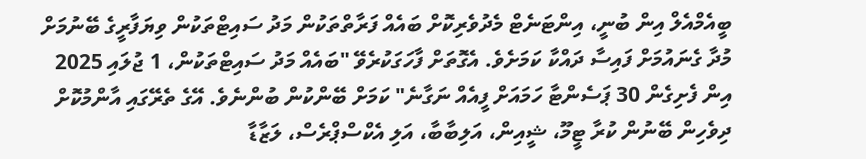ބީއެމްއެލް އިން ބުނީ، އިންޓަނެޓް މެދުވެރިކޮށް ބައެއް ފަރާތްތަކުން މަދު ސައިޓްތަކުން ވިޔަފާރީގެ ބޭނުމަށް މުދާ ގެނައުމަށް ފައިސާ ދައްކާ ކަމަށެވެ. އެގޮތަށް ފާހަގަކުރެވޭ "ބައެއް މަދު ސައިޓްތަކުން، 1 ޖުލައި 2025 އިން ފެށިގެން 30 ޕަސެންޓާ ހަމައަށް ފީއެއް ނަގާނެ" ކަމަށް ބޭންކުން ބުންނެވެ. އޭގެ ތެރޭގައި އާންމުކޮށް ދިވެހިން ބޭނުން ކުރާ ޓީމޫ، ޝީއިން، އަލިބާބާ، އަލި އެކްސްޕްރެސް، ލަޒާޑާ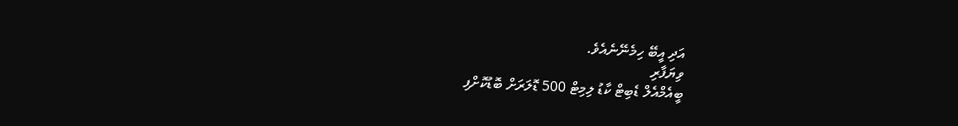އަދި އީބޭ ހިމެނޭނެއެވެ.
ވިޔަފާރި
ބީއެމްއެލް ޑެބިޓް ކާޑު ލިމިޓް 500 ޑޮލަރަށް ބޮޑުކޮށްފި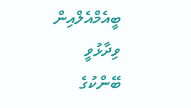ބީއެމްއެލްއިން ވިދާޅުވީ ބޭންކުގެ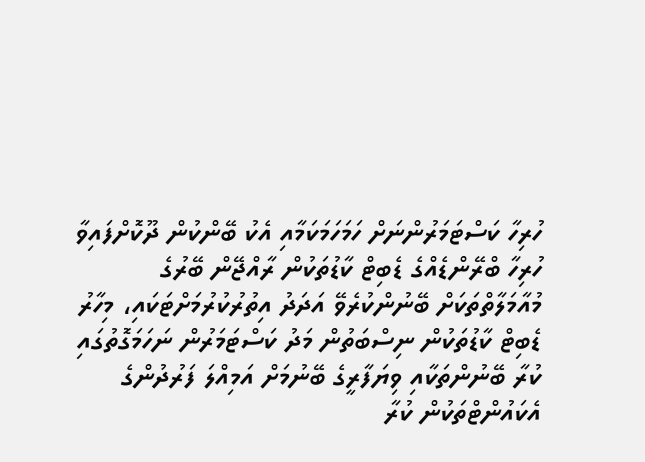ހުރިހާ ކަސްޓަމަރުންނަށް ހަމަހަމަކަމާއި އެކު ބޭންކުން ދޫކޮށްފައިވާ ހުރިހާ ބްރޭންޑެއްގެ ޑެބިޓް ކާޑުތަކުން ރާއްޖޭން ބޭރުގެ މުއާމަލާތްތަކަށް ބޭނުންކުރެވޭ އަދަދު އިތުރުކުރުމަށްޓަކައި، މިހާރު ޑެބިޓް ކާޑުތަކުން ނިސްބަތުން މަދު ކަސްޓަމަރުން ނަހަމަގޮތުގައި ކުރާ ބޭނުންތަކާއި ވިޔަފާރީގެ ބޭނުމަށް އަމިއްލަ ފަރުދުންގެ އެކައުންޓްތަކުން ކުރާ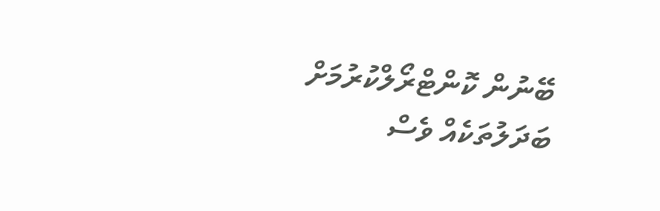ބޭނުން ކޮންޓްރޯލްކުރުމަށް ބަދަލުތަކެއް ވެސް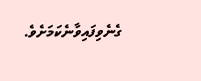ގެނެވިފައިވާނެކަމަށެވެ.